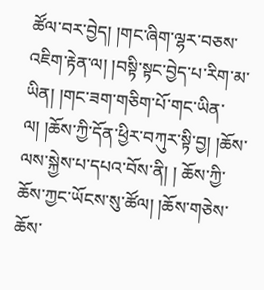ཚོལ་བར་བྱེད། །གང་ཞིག་ལྷར་བཅས་འཇིག་རྟེན་ལ། །བསྟི་སྟང་བྱེད་པ་རིག་མ་ཡིན། །གང་ཟག་གཅིག་པོ་གང་ཡིན་ལ། །ཆོས་ཀྱི་དོན་ཕྱིར་བཀུར་སྟི་བྱ། །ཆོས་ལས་སྐྱེས་པ་དཔའ་བོས་ནི། ། ཆོས་ཀྱི་ཆོས་ཀྱང་ཡོངས་སུ་ཚོལ། །ཆོས་གཅེས་ཆོས་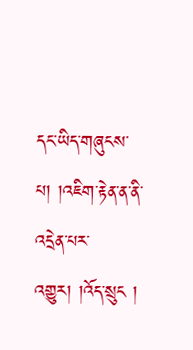དང་ཡིད་གཞུངས་པ། །འཇིག་རྟེན་ན་ནི་འདྲེན་པར་འགྱུར། །འོད་སྲུང །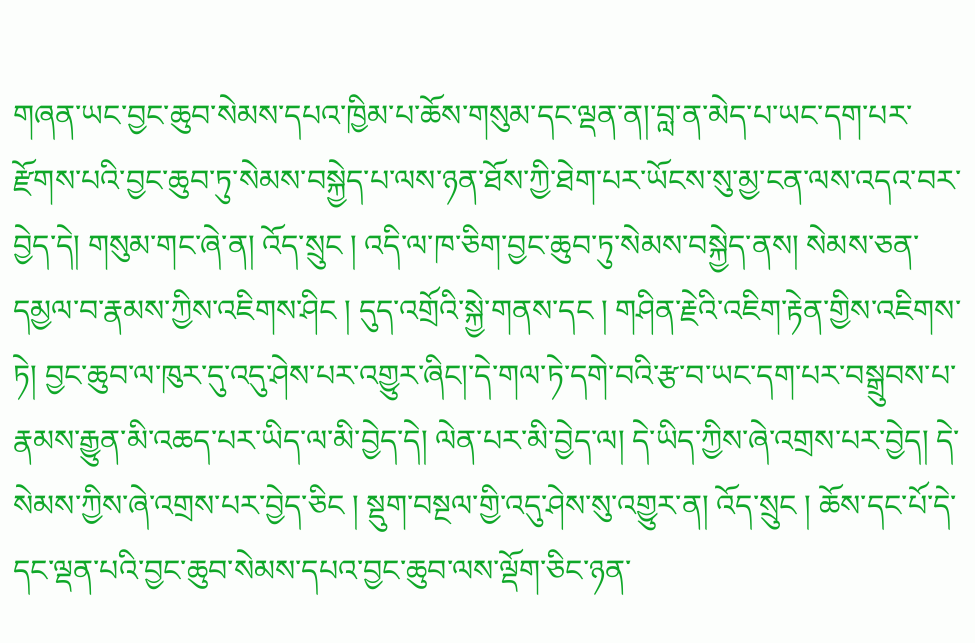གཞན་ཡང་བྱང་ཆུབ་སེམས་དཔའ་ཁྱིམ་པ་ཆོས་གསུམ་དང་ལྡན་ན།་བླ་ན་མེད་པ་ཡང་དག་པར་རྫོགས་པའི་བྱང་ཆུབ་ཏུ་སེམས་བསྐྱེད་པ་ལས་ཉན་ཐོས་ཀྱི་ཐེག་པར་ཡོངས་སུ་མྱ་ངན་ལས་འདའ་བར་བྱེད་དེ། གསུམ་གང་ཞེ་ན། འོད་སྲུང ། འདི་ལ་ཁ་ཅིག་བྱང་ཆུབ་ཏུ་སེམས་བསྐྱེད་ནས། སེམས་ཅན་དམྱལ་བ་རྣམས་ཀྱིས་འཇིགས་ཤིང ། དུད་འགྲོའི་སྐྱེ་གནས་དང ། གཤིན་རྗེའི་འཇིག་རྟེན་གྱིས་འཇིགས་ཏེ། བྱང་ཆུབ་ལ་ཁུར་དུ་འདུ་ཤེས་པར་འགྱུར་ཞིང།་དེ་གལ་ཏེ་དགེ་བའི་རྩ་བ་ཡང་དག་པར་བསྒྲུབས་པ་རྣམས་རྒྱུན་མི་འཆད་པར་ཡིད་ལ་མི་བྱེད་དེ། ལེན་པར་མི་བྱེད་ལ། དེ་ཡིད་ཀྱིས་ཞེ་འགྲས་པར་བྱེད། དེ་སེམས་ཀྱིས་ཞེ་འགྲས་པར་བྱེད་ཅིང ། སྡུག་བསྔལ་གྱི་འདུ་ཤེས་སུ་འགྱུར་ན། འོད་སྲུང ། ཆོས་དང་པོ་དེ་དང་ལྡན་པའི་བྱང་ཆུབ་སེམས་དཔའ་བྱང་ཆུབ་ལས་ལྡོག་ཅིང་ཉན་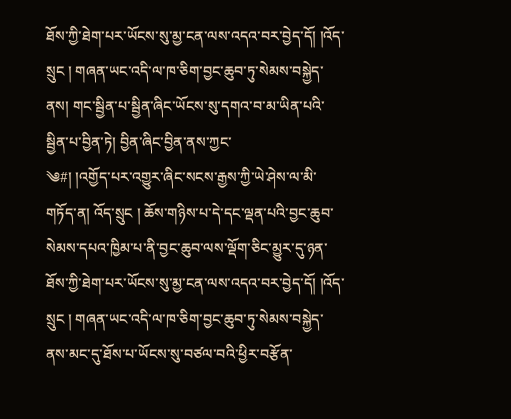ཐོས་ཀྱི་ཐེག་པར་ཡོངས་སུ་མྱ་ངན་ལས་འདའ་བར་བྱེད་དོ། །འོད་སྲུང ། གཞན་ཡང་འདི་ལ་ཁ་ཅིག་བྱང་ཆུབ་ཏུ་སེམས་བསྐྱེད་ནས། གང་སྦྱིན་པ་སྦྱིན་ཞིང་ཡོངས་སུ་དགའ་བ་མ་ཡིན་པའི་སྦྱིན་པ་བྱིན་ཏེ། བྱིན་ཞིང་བྱིན་ནས་ཀྱང་
༄#། །འགྱོད་པར་འགྱུར་ཞིང་སངས་རྒྱས་ཀྱི་ཡེ་ཤེས་ལ་མི་གཏོད་ན། འོད་སྲུང ། ཆོས་གཉིས་པ་དེ་དང་ལྡན་པའི་བྱང་ཆུབ་སེམས་དཔའ་ཁྱིམ་པ་ནི་བྱང་ཆུབ་ལས་ལྡོག་ཅིང་མྱུར་དུ་ཉན་ཐོས་ཀྱི་ཐེག་པར་ཡོངས་སུ་མྱ་ངན་ལས་འདའ་བར་བྱེད་དོ། །འོད་སྲུང ། གཞན་ཡང་འདི་ལ་ཁ་ཅིག་བྱང་ཆུབ་ཏུ་སེམས་བསྐྱེད་ནས་མང་དུ་ཐོས་པ་ཡོངས་སུ་བཙལ་བའི་ཕྱིར་བརྩོན་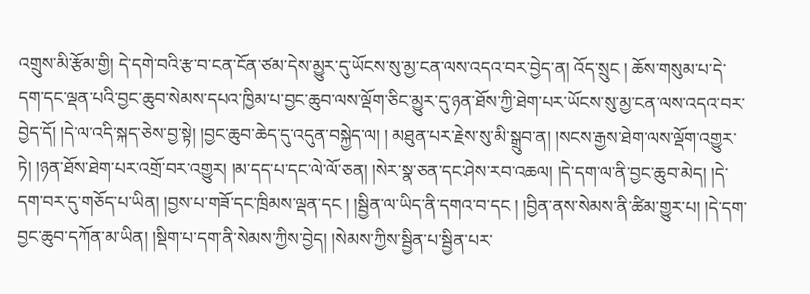འགྲུས་མི་རྩོམ་གྱི། དེ་དགེ་བའི་རྩ་བ་ངན་ངོན་ཙམ་དེས་མྱུར་དུ་ཡོངས་སུ་མྱ་ངན་ལས་འདའ་བར་བྱེད་ན། འོད་སྲུང ། ཆོས་གསུམ་པ་དེ་དག་དང་ལྡན་པའི་བྱང་ཆུབ་སེམས་དཔའ་ཁྱིམ་པ་བྱང་ཆུབ་ལས་ལྡོག་ཅིང་མྱུར་དུ་ཉན་ཐོས་ཀྱི་ཐེག་པར་ཡོངས་སུ་མྱ་ངན་ལས་འདའ་བར་བྱེད་དོ། །དེ་ལ་འདི་སྐད་ཅེས་བྱ་སྟེ། །བྱང་ཆུབ་ཆེད་དུ་འདུན་བསྐྱེད་ལ། ། མཐུན་པར་རྗེས་སུ་མི་སྒྲུབ་ན། །སངས་རྒྱས་ཐེག་ལས་ལྡོག་འགྱུར་ཏེ། །ཉན་ཐོས་ཐེག་པར་འགྲོ་བར་འགྱུར། །མ་དད་པ་དང་ལེ་ལོ་ཅན། །སེར་སྣ་ཅན་དང་ཤེས་རབ་འཆལ། །དེ་དག་ལ་ནི་བྱང་ཆུབ་མེད། །དེ་དག་བར་དུ་གཅོད་པ་ཡིན། །བྱས་པ་གཟོ་དང་ཁྲིམས་ལྡན་དང ། །སྦྱིན་ལ་ཡིད་ནི་དགའ་བ་དང ། །བྱིན་ནས་སེམས་ནི་ཚིམ་གྱུར་པ། །དེ་དག་བྱང་ཆུབ་དཀོན་མ་ཡིན། །སྡིག་པ་དག་ནི་སེམས་ཀྱིས་བྱེད། །སེམས་ཀྱིས་སྦྱིན་པ་སྦྱིན་པར་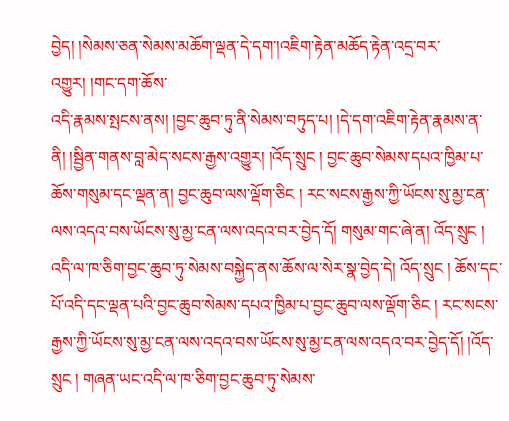བྱེད། །སེམས་ཅན་སེམས་མཆོག་ལྡན་དེ་དག་།འཇིག་རྟེན་མཆོད་རྟེན་འདྲ་བར་འགྱུར། །གང་དག་ཆོས་
འདི་རྣམས་སྤངས་ནས། །བྱང་ཆུབ་ཏུ་ནི་སེམས་བཏུད་པ། །དེ་དག་འཇིག་རྟེན་རྣམས་ན་ནི། །སྦྱིན་གནས་བླ་མེད་སངས་རྒྱས་འགྱུར། །འོད་སྲུང ། བྱང་ཆུབ་སེམས་དཔའ་ཁྱིམ་པ་ཆོས་གསུམ་དང་ལྡན་ན། བྱང་ཆུབ་ལས་ལྡོག་ཅིང ། རང་སངས་རྒྱས་ཀྱི་ཡོངས་སུ་མྱ་ངན་ལས་འདའ་བས་ཡོངས་སུ་མྱ་ངན་ལས་འདའ་བར་བྱེད་དོ། གསུམ་གང་ཞེ་ན། འོད་སྲུང ། འདི་ལ་ཁ་ཅིག་བྱང་ཆུབ་ཏུ་སེམས་བསྐྱེད་ནས་ཆོས་ལ་སེར་སྣ་བྱེད་དེ། འོད་སྲུང ། ཆོས་དང་པོ་འདི་དང་ལྡན་པའི་བྱང་ཆུབ་སེམས་དཔའ་ཁྱིམ་པ་བྱང་ཆུབ་ལས་ལྡོག་ཅིང ། རང་སངས་རྒྱས་ཀྱི་ཡོངས་སུ་མྱ་ངན་ལས་འདའ་བས་ཡོངས་སུ་མྱ་ངན་ལས་འདའ་བར་བྱེད་དོ། །འོད་སྲུང ། གཞན་ཡང་འདི་ལ་ཁ་ཅིག་བྱང་ཆུབ་ཏུ་སེམས་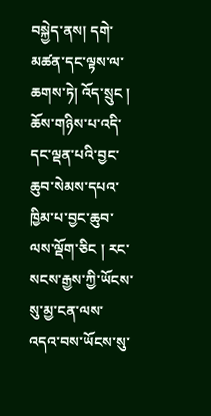བསྐྱེད་ནས། དགེ་མཚན་དང་ལྟས་ལ་ཆགས་ཏེ། འོད་སྲུང ། ཆོས་གཉིས་པ་འདི་དང་ལྡན་པའི་བྱང་ཆུབ་སེམས་དཔའ་ཁྱིམ་པ་བྱང་ཆུབ་ལས་ལྡོག་ཅིང ། རང་སངས་རྒྱས་ཀྱི་ཡོངས་སུ་མྱ་ངན་ལས་འདའ་བས་ཡོངས་སུ་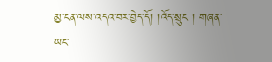མྱ་ངན་ལས་འདའ་བར་བྱེད་དོ། །འོད་སྲུང ། གཞན་ཡང་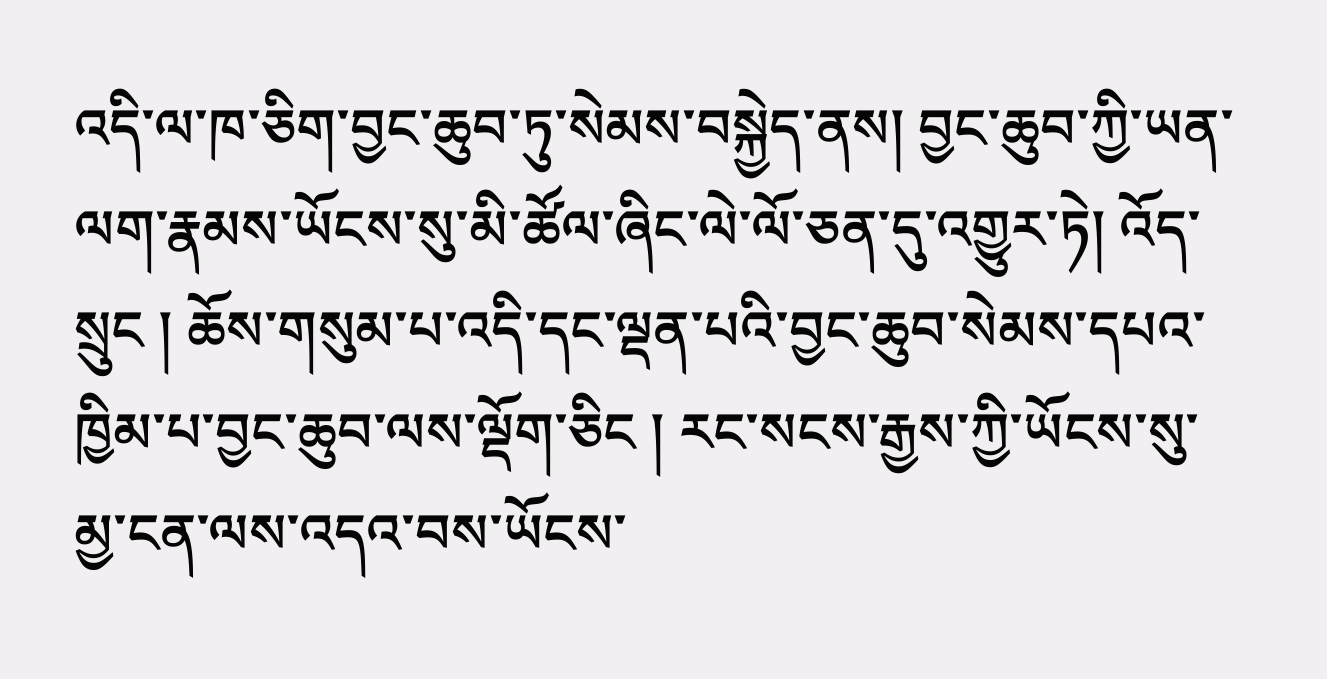འདི་ལ་ཁ་ཅིག་བྱང་ཆུབ་ཏུ་སེམས་བསྐྱེད་ནས། བྱང་ཆུབ་ཀྱི་ཡན་ལག་རྣམས་ཡོངས་སུ་མི་ཚོལ་ཞིང་ལེ་ལོ་ཅན་དུ་འགྱུར་ཏེ། འོད་སྲུང ། ཆོས་གསུམ་པ་འདི་དང་ལྡན་པའི་བྱང་ཆུབ་སེམས་དཔའ་ཁྱིམ་པ་བྱང་ཆུབ་ལས་ལྡོག་ཅིང ། རང་སངས་རྒྱས་ཀྱི་ཡོངས་སུ་མྱ་ངན་ལས་འདའ་བས་ཡོངས་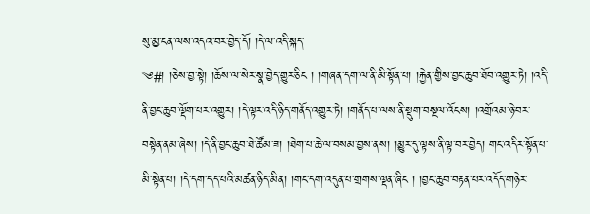སུ་མྱ་ངན་ལས་འདའ་བར་བྱེད་དོ། །དེ་ལ་འདི་སྐད་
༄#། །ཅེས་བྱ་སྟེ། །ཆོས་ལ་སེར་སྣ་བྱེད་གྱུར་ཅིང ། །གཞན་དག་ལ་ནི་མི་སྟོན་པ། །རྐྱེན་གྱིས་བྱང་ཆུབ་ཐོབ་འགྱུར་ཏེ། །འདི་ནི་བྱང་ཆུབ་ལྡོག་པར་འགྱུར། །དེ་ལྟར་འདི་ཉིད་གནོད་འགྱུར་ཏེ། །གནོད་པ་ལས་ནི་སྡུག་བསྔལ་འོངས། །འགྲོའམ་ཉེ་བར་བསྟེན་ནམ་ཞེས། །དེ་ནི་བྱང་ཆུབ་ཐེ་ཚོམ་ཟ། །ཐེག་པ་ཆེ་ལ་བསམ་བྱས་ནས། །མྱུར་དུ་ལྟས་ནི་ལྟ་བར་བྱེད། གང་འདིར་སྟོན་པ་མི་སྟེན་པ། །དེ་དག་དད་པའི་མཚན་ཉིད་མིན། །གང་དག་འདུན་པ་གྲགས་ལྡན་ཞིང ། །བྱང་ཆུབ་བརྟན་པར་འདོད་གཉེར་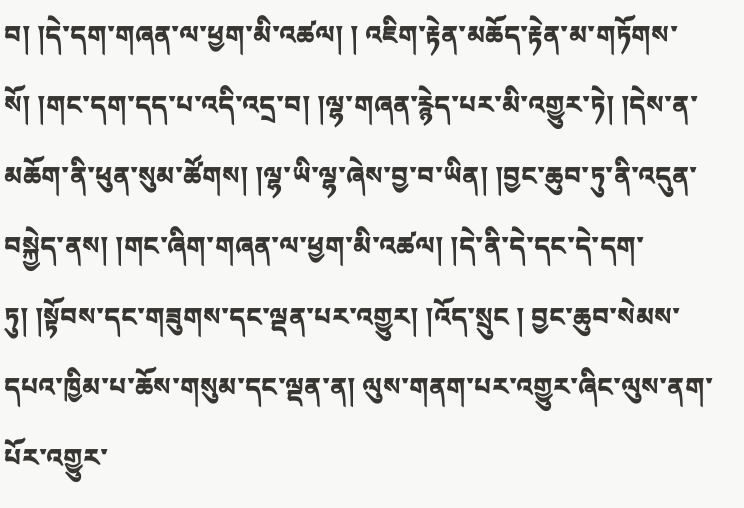བ། །དེ་དག་གཞན་ལ་ཕྱག་མི་འཚལ། ། འཇིག་རྟེན་མཆོད་རྟེན་མ་གཏོགས་སོ། །གང་དག་དད་པ་འདི་འདྲ་བ། །ལྷ་གཞན་རྙེད་པར་མི་འགྱུར་ཏེ། །དེས་ན་མཆོག་ནི་ཕུན་སུམ་ཚོགས། །ལྷ་ཡི་ལྷ་ཞེས་བྱ་བ་ཡིན། །བྱང་ཆུབ་ཏུ་ནི་འདུན་བསྐྱེད་ནས། །གང་ཞིག་གཞན་ལ་ཕྱག་མི་འཚལ། །དེ་ནི་དེ་དང་དེ་དག་ཏུ། །སྟོབས་དང་གཟུགས་དང་ལྡན་པར་འགྱུར། །འོད་སྲུང ། བྱང་ཆུབ་སེམས་དཔའ་ཁྱིམ་པ་ཆོས་གསུམ་དང་ལྡན་ན། ལུས་གནག་པར་འགྱུར་ཞིང་ལུས་ནག་པོར་འགྱུར་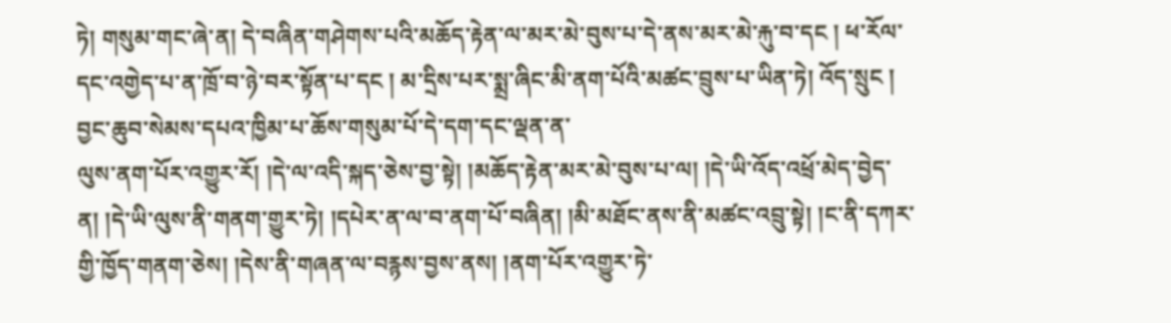ཏེ། གསུམ་གང་ཞེ་ན། དེ་བཞིན་གཤེགས་པའི་མཆོད་རྟེན་ལ་མར་མེ་བུས་པ་དེ་ནས་མར་མེ་རྐུ་བ་དང ། ཕ་རོལ་དང་འགྱེད་པ་ན་ཁྲོ་བ་ཉེ་བར་སྟོན་པ་དང ། མ་དྲིས་པར་སྨྲ་ཞིང་མི་ནག་པོའི་མཚང་བྲུས་པ་ཡིན་ཏེ། འོད་སྲུང ། བྱང་ཆུབ་སེམས་དཔའ་ཁྱིམ་པ་ཆོས་གསུམ་པོ་དེ་དག་དང་ལྡན་ན་
ལུས་ནག་པོར་འགྱུར་རོ། །དེ་ལ་འདི་སྐད་ཅེས་བྱ་སྟེ། །མཆོད་རྟེན་མར་མེ་བུས་པ་ལ། །དེ་ཡི་འོད་འཕྲོ་མེད་བྱེད་ན། །དེ་ཡི་ལུས་ནི་གནག་གྱུར་ཏེ། །དཔེར་ན་ལ་བ་ནག་པོ་བཞིན། །མི་མཐོང་ནས་ནི་མཚང་འབྲུ་སྟེ། །ང་ནི་དཀར་གྱི་ཁྱོད་གནག་ཅེས། །དེས་ནི་གཞན་ལ་བརྙས་བྱས་ནས། །ནག་པོར་འགྱུར་ཏེ་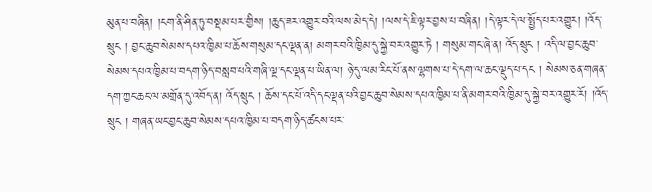མུན་པ་བཞིན། །ངག་ནི་ཤིན་ཏུ་བསྡམ་པར་གྱིས། །ཆུད་ཟར་འགྱུར་བའི་ལས་མེད་དེ། །ལས་དེ་ཇི་ལྟར་བྱས་པ་བཞིན། །དེ་ལྟར་དེ་ལ་སྤྱོད་པར་འགྱུར། །འོད་སྲུང ། བྱང་ཆུབ་སེམས་དཔའ་ཁྱིམ་པ་ཆོས་གསུམ་དང་ལྡན་ན། མགར་བའི་ཁྱིམ་དུ་སྐྱེ་བར་འགྱུར་ཏེ ། གསུམ་གང་ཞེ་ན། འོད་སྲུང ། འདི་ལ་བྱང་ཆུབ་སེམས་དཔའ་ཁྱིམ་པ་བདག་ཉིད་བསླབ་པའི་གཞི་ལྔ་དང་ལྡན་པ་ཡིན་ལ། ཉེ་དུ་ལམ་རིང་པོ་ནས་ལྷགས་པ་དེ་དག་ལ་ཆང་ལྡུད་པ་དང ། སེམས་ཅན་གཞན་དག་ཀྱང་ཆང་ལ་མགྲོན་དུ་འབོད་ན། འོད་སྲུང ། ཆོས་དང་པོ་འདི་དང་ལྡན་པའི་བྱང་ཆུབ་སེམས་དཔའ་ཁྱིམ་པ་ནི་མགར་བའི་ཁྱིམ་དུ་སྐྱེ་བར་འགྱུར་རོ། །འོད་སྲུང ། གཞན་ཡང་བྱང་ཆུབ་སེམས་དཔའ་ཁྱིམ་པ་བདག་ཉིད་ཚངས་པར་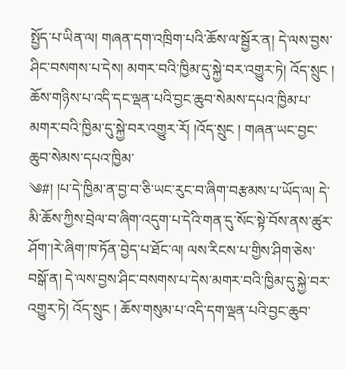སྤྱོད་པ་ཡིན་ལ། གཞན་དག་འཁྲིག་པའི་ཆོས་ལ་སྦྱོར་ན། དེ་ལས་བྱས་ཤིང་བསགས་པ་དེས། མགར་བའི་ཁྱིམ་དུ་སྐྱེ་བར་འགྱུར་ཏེ། འོད་སྲུང ། ཆོས་གཉིས་པ་འདི་དང་ལྡན་པའི་བྱང་ཆུབ་སེམས་དཔའ་ཁྱིམ་པ་མགར་བའི་ཁྱིམ་དུ་སྐྱེ་བར་འགྱུར་རོ། །འོད་སྲུང ། གཞན་ཡང་བྱང་ཆུབ་སེམས་དཔའ་ཁྱིམ་
༄#། །པ་དེ་ཁྱིམ་ན་བྱ་བ་ཅི་ཡང་རུང་བ་ཞིག་བརྩམས་པ་ཡོད་ལ། དེ་མི་ཆོས་ཀྱིས་བྲེལ་བ་ཞིག་འདུག་པ་དེའི་གན་དུ་སོང་སྟེ་བོས་ནས་ཚུར་ཤོག་།རེ་ཞིག་ཁ་ཏོན་བྱེད་པ་ཐོང་ལ། ལས་རིངས་པ་གྱིས་ཤིག་ཅེས་བསྒོ་ན། དེ་ལས་བྱས་ཤིང་བསགས་པ་དེས་མགར་བའི་ཁྱིམ་དུ་སྐྱེ་བར་འགྱུར་ཏེ། འོད་སྲུང ། ཆོས་གསུམ་པ་འདི་དག་ལྡན་པའི་བྱང་ཆུབ་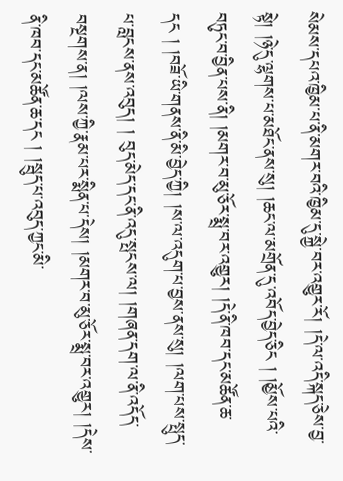སེམས་དཔའ་ཁྱིམ་པ་ནི་མགར་བའི་ཁྱིམ་དུ་སྐྱེ་བར་འགྱུར་རོ། །དེ་ལ་འདི་སྐད་ཅེས་བྱ་སྟེ། །ཉེ་དུ་ལྷགས་པ་མཐོང་ནས་སུ། །ཆང་ལ་མགྲོན་དུ་འབོད་བྱེད་ཅིང ། །མྱོས་པའི་བཏུང་བ་བྱིན་པས་ནི། །མགར་བ་མུ་ཅོར་སྨྲ་བར་འགྱུར། །དེ་ནི་ཁབ་དང་མཚོན་ཆ་དང ། །བཟོ་ཡི་གནས་ནི་མི་བྱེད་ཀྱི། །ས་ལ་འདུག་པ་བྱས་ནས་སུ། །ལག་པས་སྤུད་པ་བླངས་ནས་འབུད། ། བུད་མེད་དང་ནི་འདུ་སྤངས་ལ། །གཞན་དག་ལ་ནི་འདོད་བསྔགས་ན། །ལས་ཀྱི་རྣམ་པར་སྨིན་པ་དེས། །མགར་བ་མུ་ཅོར་སྨྲ་བར་འགྱུར། །དེས་ནི་ཁབ་དང་མཚོན་ཆ་དང ། །སྦུད་པ་འབུད་ཀྱང་མི་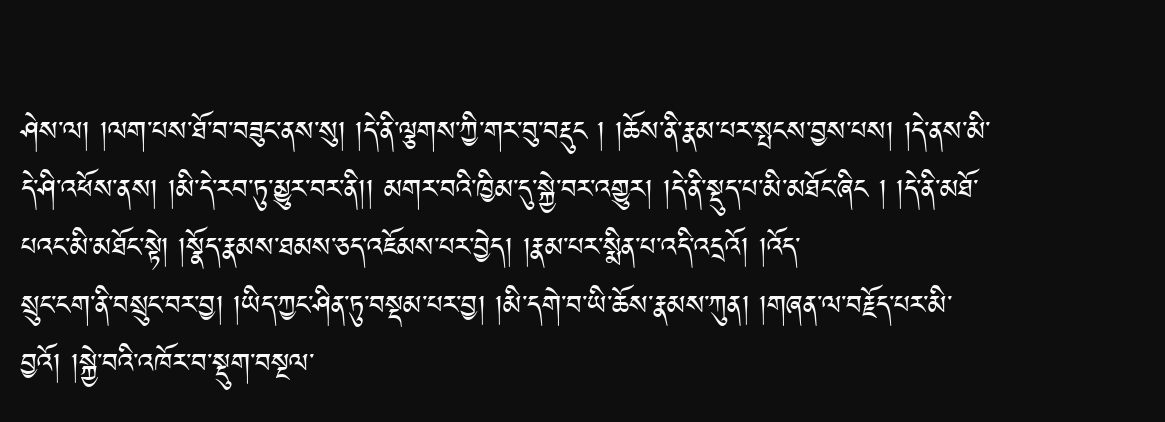ཤེས་ལ། །ལག་པས་ཐོ་བ་བཟུང་ནས་སུ། །དེ་ནི་ལྕགས་ཀྱི་གར་བུ་བརྡུང ། །ཆོས་ནི་རྣམ་པར་སྤངས་བྱས་པས། །དེ་ནས་མི་དེ་ཤི་འཕོས་ནས། །མི་དེ་རབ་ཏུ་མྱུར་བར་ནི།། མགར་བའི་ཁྱིམ་དུ་སྐྱེ་བར་འགྱུར། །དེ་ནི་སྡུད་པ་མི་མཐོང་ཞིང ། །དེ་ནི་མཐོ་པའང་མི་མཐོང་སྟེ། །སྣོད་རྣམས་ཐམས་ཅད་འཇོམས་པར་བྱེད། །རྣམ་པར་སྨིན་པ་འདི་འདྲའོ། །འོད་
སྲུང་ངག་ནི་བསྲུང་བར་བྱ། །ཡིད་ཀྱང་ཤིན་ཏུ་བསྡམ་པར་བྱ། །མི་དགེ་བ་ཡི་ཆོས་རྣམས་ཀུན། །གཞན་ལ་བརྗོད་པར་མི་བྱའོ། །སྐྱེ་བའི་འཁོར་བ་སྡུག་བསྔལ་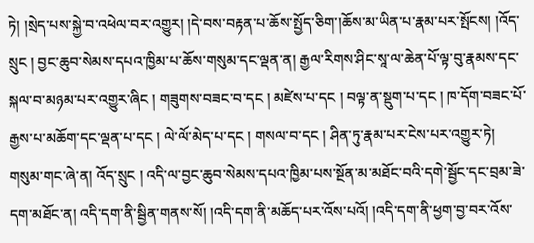ཏེ། །སྲེད་པས་སྐྱེ་བ་འཕེལ་བར་འགྱུར། །དེ་བས་བརྟན་པ་ཆོས་སྤྱོད་ཅིག་།ཆོས་མ་ཡིན་པ་རྣམ་པར་སྤོངས། །འོད་སྲུང ། བྱང་ཆུབ་སེམས་དཔའ་ཁྱིམ་པ་ཆོས་གསུམ་དང་ལྡན་ན། རྒྱལ་རིགས་ཤིང་སཱ་ལ་ཆེན་པོ་ལྟ་བུ་རྣམས་དང་སྐལ་བ་མཉམ་པར་འགྱུར་ཞིང ། གཟུགས་བཟང་བ་དང ། མཛེས་པ་དང ། བལྟ་ན་སྡུག་པ་དང ། ཁ་དོག་བཟང་པོ་རྒྱས་པ་མཆོག་དང་ལྡན་པ་དང ། ལེ་ལོ་མེད་པ་དང ། གསལ་བ་དང ། ཤིན་ཏུ་རྣམ་པར་ངེས་པར་འགྱུར་ཏེ། གསུམ་གང་ཞེ་ན། འོད་སྲུང ། འདི་ལ་བྱང་ཆུབ་སེམས་དཔའ་ཁྱིམ་པས་སྔོན་མ་མཐོང་བའི་དགེ་སྦྱོང་དང་བྲམ་ཟེ་དག་མཐོང་ན། འདི་དག་ནི་སྦྱིན་གནས་སོ། །འདི་དག་ནི་མཆོད་པར་འོས་པའོ། །འདི་དག་ནི་ཕྱག་བྱ་བར་འོས་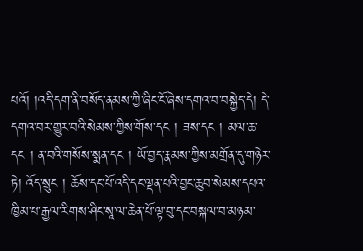པའོ། །འདི་དག་ནི་བསོད་ནམས་ཀྱི་ཞིང་ངོ་ཞེས་དགའ་བ་བསྐྱེད་དེ། དེ་དགའ་བར་གྱུར་བའི་སེམས་ཀྱིས་གོས་དང ། ཟས་དང ། མལ་ཆ་དང ། ན་བའི་གསོས་སྨན་དང ། ཡོ་བྱད་རྣམས་ཀྱིས་མགྲོན་དུ་གཉེར་ཏེ། འོད་སྲུང ། ཆོས་དང་པོ་འདི་དང་ལྡན་པའི་བྱང་ཆུབ་སེམས་དཔའ་ཁྱིམ་པ་རྒྱལ་རིགས་ཤིང་སཱ་ལ་ཆེན་པོ་ལྟ་བུ་དང་བསྐལ་བ་མཉམ་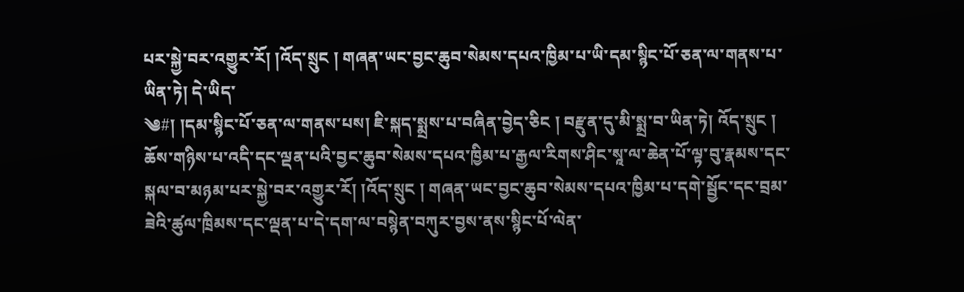པར་སྐྱེ་བར་འགྱུར་རོ། །འོད་སྲུང ། གཞན་ཡང་བྱང་ཆུབ་སེམས་དཔའ་ཁྱིམ་པ་ཡི་དམ་སྙིང་པོ་ཅན་ལ་གནས་པ་ཡིན་ཏེ། དེ་ཡིད་
༄#། །དམ་སྙིང་པོ་ཅན་ལ་གནས་པས། ཇི་སྐད་སྨྲས་པ་བཞིན་བྱེད་ཅིང ། བརྫུན་དུ་མི་སྨྲ་བ་ཡིན་ཏེ། འོད་སྲུང ། ཆོས་གཉིས་པ་འདི་དང་ལྡན་པའི་བྱང་ཆུབ་སེམས་དཔའ་ཁྱིམ་པ་རྒྱལ་རིགས་ཤིང་སཱ་ལ་ཆེན་པོ་ལྟ་བུ་རྣམས་དང་སྐལ་བ་མཉམ་པར་སྐྱེ་བར་འགྱུར་རོ། །འོད་སྲུང ། གཞན་ཡང་བྱང་ཆུབ་སེམས་དཔའ་ཁྱིམ་པ་དགེ་སྦྱོང་དང་བྲམ་ཟེའི་ཚུལ་ཁྲིམས་དང་ལྡན་པ་དེ་དག་ལ་བསྙེན་བཀུར་བྱས་ནས་སྙིང་པོ་ལེན་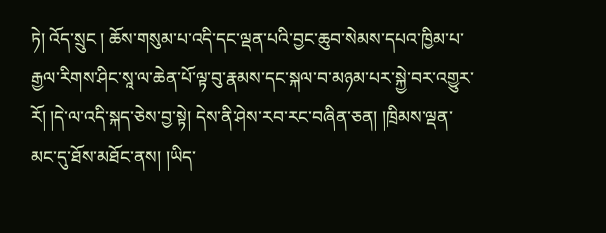ཏེ། འོད་སྲུང ། ཆོས་གསུམ་པ་འདི་དང་ལྡན་པའི་བྱང་ཆུབ་སེམས་དཔའ་ཁྱིམ་པ་རྒྱལ་རིགས་ཤིང་སཱ་ལ་ཆེན་པོ་ལྟ་བུ་རྣམས་དང་སྐལ་བ་མཉམ་པར་སྐྱེ་བར་འགྱུར་རོ། །དེ་ལ་འདི་སྐད་ཅེས་བྱ་སྟེ། དེས་ནི་ཤེས་རབ་རང་བཞིན་ཅན། །ཁྲིམས་ལྡན་མང་དུ་ཐོས་མཐོང་ནས། །ཡིད་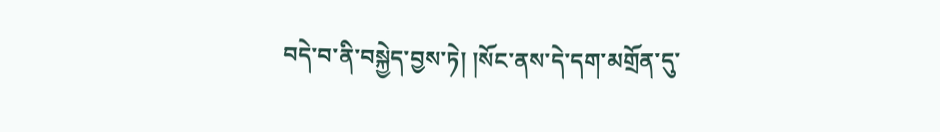བདེ་བ་ནི་བསྐྱེད་བྱས་ཏེ། །སོང་ནས་དེ་དག་མགྲོན་དུ་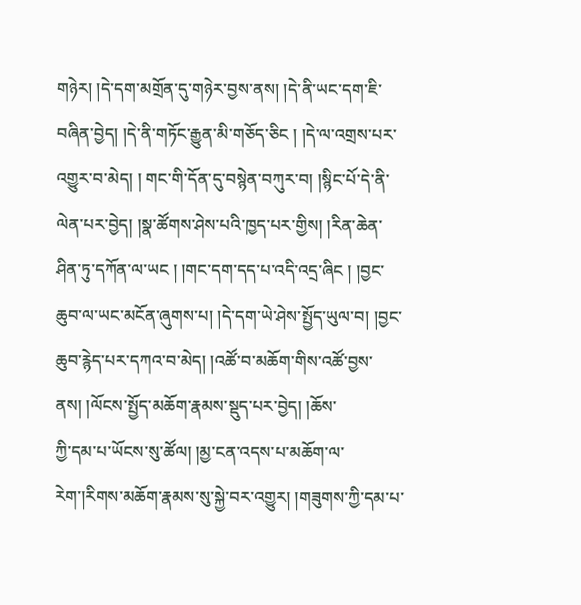གཉེར། །དེ་དག་མགྲོན་དུ་གཉེར་བྱས་ནས། །དེ་ནི་ཡང་དག་ཇི་བཞིན་བྱེད། །དེ་ནི་གཏོང་རྒྱུན་མི་གཅོད་ཅིང ། །དེ་ལ་འགྲས་པར་འགྱུར་བ་མེད། ། གང་གི་དོན་དུ་བསྙེན་བཀུར་བ། །སྙིང་པོ་དེ་ནི་ལེན་པར་བྱེད། །སྣ་ཚོགས་ཤེས་པའི་ཁྱད་པར་གྱིས། །རིན་ཆེན་ཤིན་ཏུ་དཀོན་ལ་ཡང ། །གང་དག་དད་པ་འདི་འདྲ་ཞིང ། །བྱང་ཆུབ་ལ་ཡང་མངོན་ཞུགས་པ། །དེ་དག་ཡེ་ཤེས་སྤྱོད་ཡུལ་བ། །བྱང་ཆུབ་རྙེད་པར་དཀའ་བ་མེད། །འཚོ་བ་མཆོག་གིས་འཚོ་བྱས་ནས། །ལོངས་སྤྱོད་མཆོག་རྣམས་སྡུད་པར་བྱེད། །ཆོས་
ཀྱི་དམ་པ་ཡོངས་སུ་ཚོལ། །མྱ་ངན་འདས་པ་མཆོག་ལ་རེག་།རིགས་མཆོག་རྣམས་སུ་སྐྱེ་བར་འགྱུར། །གཟུགས་ཀྱི་དམ་པ་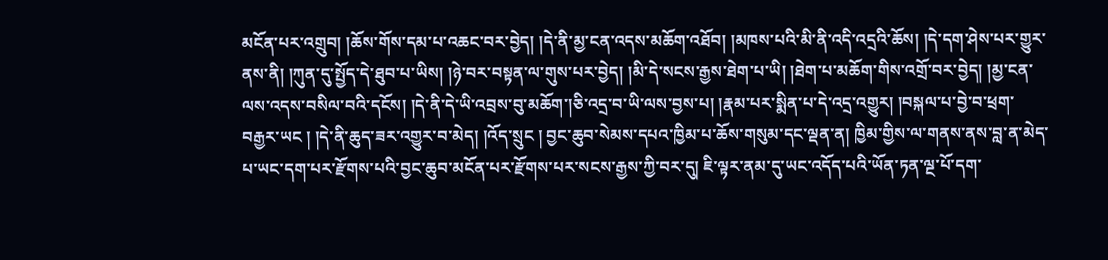མངོན་པར་འགྲུབ། །ཆོས་གོས་དམ་པ་འཆང་བར་བྱེད། །དེ་ནི་མྱ་ངན་འདས་མཆོག་འཐོབ། །མཁས་པའི་མི་ནི་འདི་འདྲའི་ཆོས། །དེ་དག་ཤེས་པར་གྱུར་ནས་ནི། །ཀུན་དུ་སྤྱོད་དེ་ཐུབ་པ་ཡིས། །ཉེ་བར་བསྟན་ལ་གུས་པར་བྱེད། །མི་དེ་སངས་རྒྱས་ཐེག་པ་ཡི། །ཐེག་པ་མཆོག་གིས་འགྲོ་བར་བྱེད། །མྱ་ངན་ལས་འདས་བསིལ་བའི་དངོས། །དེ་ནི་དེ་ཡི་འབྲས་བུ་མཆོག་།ཅི་འདྲ་བ་ཡི་ལས་བྱས་པ། །རྣམ་པར་སྨིན་པ་དེ་འདྲ་འགྱུར། །བསྐལ་པ་བྱེ་བ་ཕྲག་བརྒྱར་ཡང ། །དེ་ནི་ཆུད་ཟར་འགྱུར་བ་མེད། །འོད་སྲུང ། བྱང་ཆུབ་སེམས་དཔའ་ཁྱིམ་པ་ཆོས་གསུམ་དང་ལྡན་ན། ཁྱིམ་གྱིས་ལ་གནས་ནས་བླ་ན་མེད་པ་ཡང་དག་པར་རྫོགས་པའི་བྱང་ཆུབ་མངོན་པར་རྫོགས་པར་སངས་རྒྱས་ཀྱི་བར་དུ། ཇི་ལྟར་ནམ་དུ་ཡང་འདོད་པའི་ཡོན་ཏན་ལྔ་པོ་དག་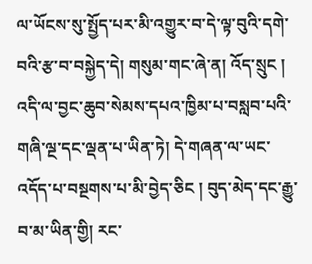ལ་ཡོངས་སུ་སྤྱོད་པར་མི་འགྱུར་བ་དེ་ལྟ་བུའི་དགེ་བའི་རྩ་བ་བསྐྱེད་དེ། གསུམ་གང་ཞེ་ན། འོད་སྲུང ། འདི་ལ་བྱང་ཆུབ་སེམས་དཔའ་ཁྱིམ་པ་བསླབ་པའི་གཞི་ལྔ་དང་ལྡན་པ་ཡིན་ཏེ། དེ་གཞན་ལ་ཡང་འདོད་པ་བསྔགས་པ་མི་བྱེད་ཅིང ། བུད་མེད་དང་རྒྱུ་བ་མ་ཡིན་གྱི། རང་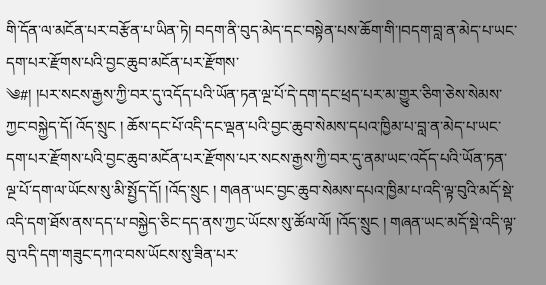གི་དོན་ལ་མངོན་པར་བརྩོན་པ་ཡིན་ཏེ། བདག་ནི་བུད་མེད་དང་བསྟེན་པས་ཆོག་གི་།བདག་བླ་ན་མེད་པ་ཡང་དག་པར་རྫོགས་པའི་བྱང་ཆུབ་མངོན་པར་རྫོགས་
༄#། །པར་སངས་རྒྱས་ཀྱི་བར་དུ་འདོད་པའི་ཡོན་ཏན་ལྔ་པོ་དེ་དག་དང་ཕྲད་པར་མ་གྱུར་ཅིག་ཅེས་སེམས་ཀྱང་བསྐྱེད་དོ། འོད་སྲུང ། ཆོས་དང་པོ་འདི་དང་ལྡན་པའི་བྱང་ཆུབ་སེམས་དཔའ་ཁྱིམ་པ་བླ་ན་མེད་པ་ཡང་དག་པར་རྫོགས་པའི་བྱང་ཆུབ་མངོན་པར་རྫོགས་པར་སངས་རྒྱས་ཀྱི་བར་དུ་ནམ་ཡང་འདོད་པའི་ཡོན་ཏན་ལྔ་པོ་དག་ལ་ཡོངས་སུ་མི་སྤྱོད་དོ། །འོད་སྲུང ། གཞན་ཡང་བྱང་ཆུབ་སེམས་དཔའ་ཁྱིམ་པ་འདི་ལྟ་བུའི་མདོ་སྡེ་འདི་དག་ཐོས་ནས་དད་པ་བསྐྱེད་ཅིང་དད་ནས་ཀྱང་ཡོངས་སུ་ཚོལ་ལོ། །འོད་སྲུང ། གཞན་ཡང་མདོ་སྡེ་འདི་ལྟ་བུ་འདི་དག་གཟུང་དཀའ་བས་ཡོངས་སུ་ཟིན་པར་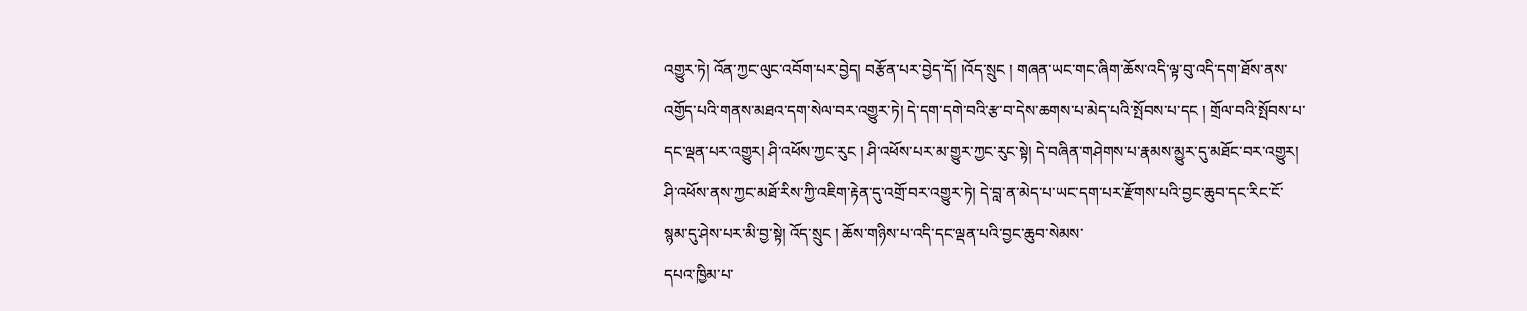འགྱུར་ཏེ། འོན་ཀྱང་ལུང་འབོག་པར་བྱེད། བརྩོན་པར་བྱེད་དོ། །འོད་སྲུང ། གཞན་ཡང་གང་ཞིག་ཆོས་འདི་ལྟ་བུ་འདི་དག་ཐོས་ནས་འགྱོད་པའི་གནས་མཐའ་དག་སེལ་བར་འགྱུར་ཏེ། དེ་དག་དགེ་བའི་རྩ་བ་དེས་ཆགས་པ་མེད་པའི་སྤོབས་པ་དང ། གྲོལ་བའི་སྤོབས་པ་དང་ལྡན་པར་འགྱུར། ཤི་འཕོས་ཀྱང་རུང ། ཤི་འཕོས་པར་མ་གྱུར་ཀྱང་རུང་སྟེ། དེ་བཞིན་གཤེགས་པ་རྣམས་མྱུར་དུ་མཐོང་བར་འགྱུར། ཤི་འཕོས་ནས་ཀྱང་མཐོ་རིས་ཀྱི་འཇིག་རྟེན་དུ་འགྲོ་བར་འགྱུར་ཏེ། དེ་བླ་ན་མེད་པ་ཡང་དག་པར་རྫོགས་པའི་བྱང་ཆུབ་དང་རིང་ངོ་སྙམ་དུ་ཤེས་པར་མི་བྱ་སྟེ། འོད་སྲུང ། ཆོས་གཉིས་པ་འདི་དང་ལྡན་པའི་བྱང་ཆུབ་སེམས་
དཔའ་ཁྱིམ་པ་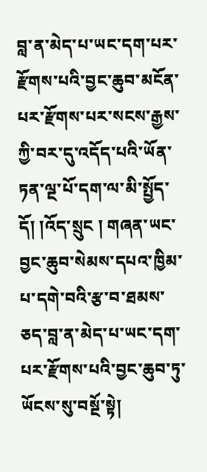བླ་ན་མེད་པ་ཡང་དག་པར་རྫོགས་པའི་བྱང་ཆུབ་མངོན་པར་རྫོགས་པར་སངས་རྒྱས་ཀྱི་བར་དུ་འདོད་པའི་ཡོན་ཏན་ལྔ་པོ་དག་ལ་མི་སྤྱོད་དོ། །འོད་སྲུང ། གཞན་ཡང་བྱང་ཆུབ་སེམས་དཔའ་ཁྱིམ་པ་དགེ་བའི་རྩ་བ་ཐམས་ཅད་བླ་ན་མེད་པ་ཡང་དག་པར་རྫོགས་པའི་བྱང་ཆུབ་ཏུ་ཡོངས་སུ་བསྔོ་སྟེ།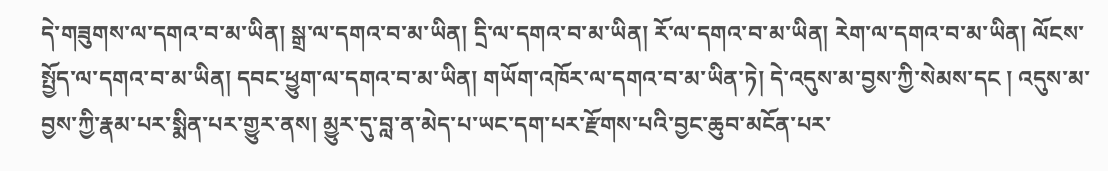དེ་གཟུགས་ལ་དགའ་བ་མ་ཡིན། སྒྲ་ལ་དགའ་བ་མ་ཡིན། དྲི་ལ་དགའ་བ་མ་ཡིན། རོ་ལ་དགའ་བ་མ་ཡིན། རེག་ལ་དགའ་བ་མ་ཡིན། ལོངས་སྤྱོད་ལ་དགའ་བ་མ་ཡིན། དབང་ཕྱུག་ལ་དགའ་བ་མ་ཡིན། གཡོག་འཁོར་ལ་དགའ་བ་མ་ཡིན་ཏེ། དེ་འདུས་མ་བྱས་ཀྱི་སེམས་དང ། འདུས་མ་བྱས་ཀྱི་རྣམ་པར་སྨིན་པར་གྱུར་ནས། མྱུར་དུ་བླ་ན་མེད་པ་ཡང་དག་པར་རྫོགས་པའི་བྱང་ཆུབ་མངོན་པར་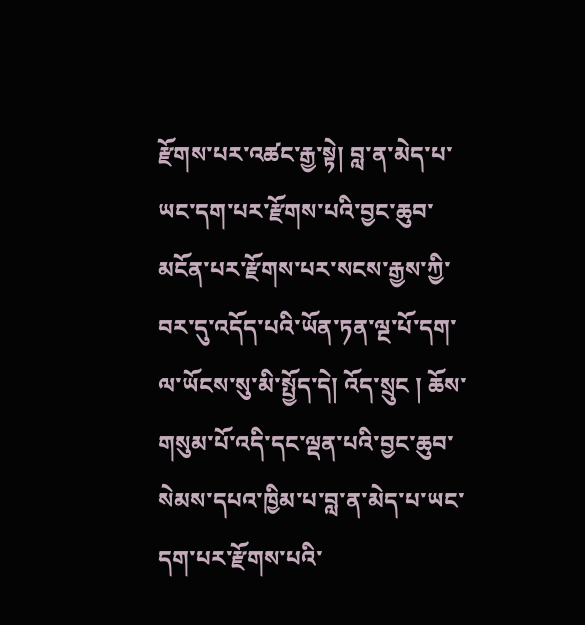རྫོགས་པར་འཚང་རྒྱ་སྟེ། བླ་ན་མེད་པ་ཡང་དག་པར་རྫོགས་པའི་བྱང་ཆུབ་མངོན་པར་རྫོགས་པར་སངས་རྒྱས་ཀྱི་བར་དུ་འདོད་པའི་ཡོན་ཏན་ལྔ་པོ་དག་ལ་ཡོངས་སུ་མི་སྤྱོད་དེ། འོད་སྲུང ། ཆོས་གསུམ་པོ་འདི་དང་ལྡན་པའི་བྱང་ཆུབ་སེམས་དཔའ་ཁྱིམ་པ་བླ་ན་མེད་པ་ཡང་དག་པར་རྫོགས་པའི་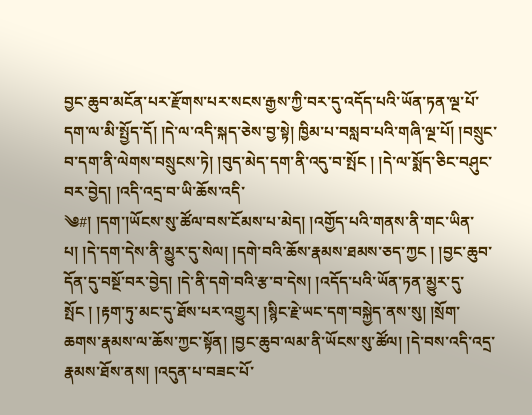བྱང་ཆུབ་མངོན་པར་རྫོགས་པར་སངས་རྒྱས་ཀྱི་བར་དུ་འདོད་པའི་ཡོན་ཏན་ལྔ་པོ་དག་ལ་མི་སྤྱོད་དོ། །དེ་ལ་འདི་སྐད་ཅེས་བྱ་སྟེ། ཁྱིམ་པ་བསླབ་པའི་གཞི་ལྔ་པོ། །བསྲུང་བ་དག་ནི་ལེགས་བསྲུངས་ཏེ། །བུད་མེད་དག་ནི་འདུ་བ་སྤོང ། །དེ་ལ་སྨོད་ཅིང་བཤུང་བར་བྱེད། །འདི་འདྲ་བ་ཡི་ཆོས་འདི་
༄#། །དག་།ཡོངས་སུ་ཚོལ་བས་ངོམས་པ་མེད། །འགྱོད་པའི་གནས་ནི་གང་ཡིན་པ། །དེ་དག་དེས་ནི་མྱུར་དུ་སེལ། །དགེ་བའི་ཆོས་རྣམས་ཐམས་ཅད་ཀྱང ། །བྱང་ཆུབ་དོན་དུ་བསྔོ་བར་བྱེད། །དེ་ནི་དགེ་བའི་རྩ་བ་དེས། །འདོད་པའི་ཡོན་ཏན་མྱུར་དུ་སྤོང ། །རྟག་ཏུ་མང་དུ་ཐོས་པར་འགྱུར། །སྙིང་རྗེ་ཡང་དག་བསྐྱེད་ནས་སུ། །སྲོག་ཆགས་རྣམས་ལ་ཆོས་ཀྱང་སྟོན། །བྱང་ཆུབ་ལམ་ནི་ཡོངས་སུ་ཚོལ། །དེ་བས་འདི་འདྲ་རྣམས་ཐོས་ནས། །འདུན་པ་བཟང་པོ་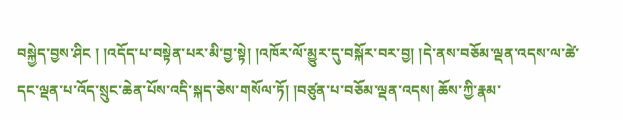བསྐྱེད་བྱས་ཤིང ། །འདོད་པ་བསྟེན་པར་མི་བྱ་སྟེ། །འཁོར་ལོ་མྱུར་དུ་བསྐོར་བར་བྱ། །དེ་ནས་བཅོམ་ལྡན་འདས་ལ་ཚེ་དང་ལྡན་པ་འོད་སྲུང་ཆེན་པོས་འདི་སྐད་ཅེས་གསོལ་ཏོ། །བཙུན་པ་བཅོམ་ལྡན་འདས། ཆོས་ཀྱི་རྣམ་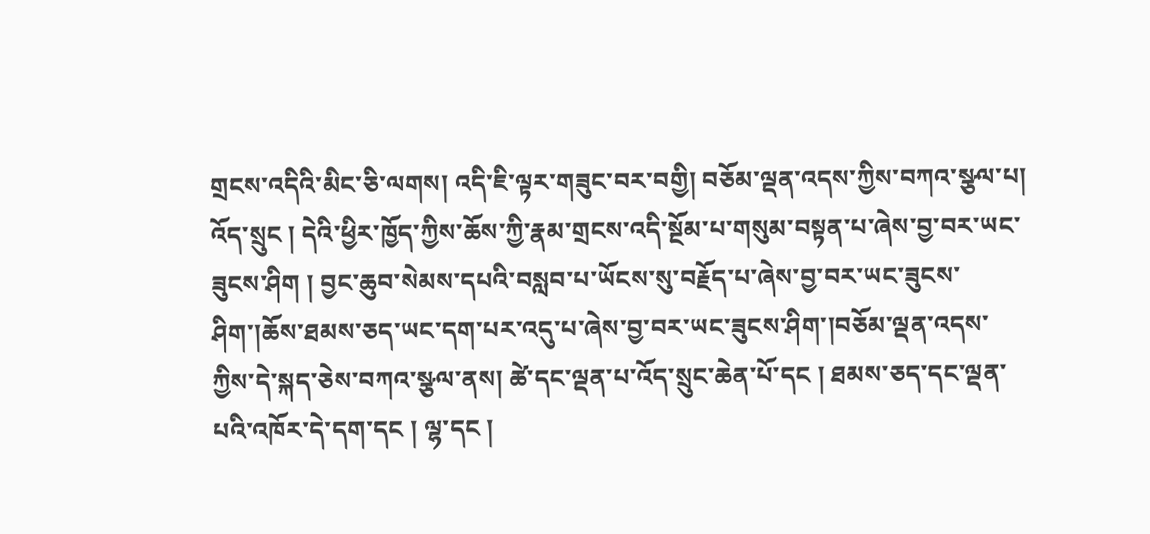གྲངས་འདིའི་མིང་ཅི་ལགས། འདི་ཇི་ལྟར་གཟུང་བར་བགྱི། བཅོམ་ལྡན་འདས་ཀྱིས་བཀའ་སྩལ་པ། འོད་སྲུང ། དེའི་ཕྱིར་ཁྱོད་ཀྱིས་ཆོས་ཀྱི་རྣམ་གྲངས་འདི་སྔོམ་པ་གསུམ་བསྟན་པ་ཞེས་བྱ་བར་ཡང་ཟུངས་ཤིག ། བྱང་ཆུབ་སེམས་དཔའི་བསླབ་པ་ཡོངས་སུ་བརྗོད་པ་ཞེས་བྱ་བར་ཡང་ཟུངས་ཤིག་།ཆོས་ཐམས་ཅད་ཡང་དག་པར་འདུ་པ་ཞེས་བྱ་བར་ཡང་ཟུངས་ཤིག་།བཅོམ་ལྡན་འདས་ཀྱིས་དེ་སྐད་ཅེས་བཀའ་སྩལ་ནས། ཚེ་དང་ལྡན་པ་འོད་སྲུང་ཆེན་པོ་དང ། ཐམས་ཅད་དང་ལྡན་པའི་འཁོར་དེ་དག་དང ། ལྷ་དང །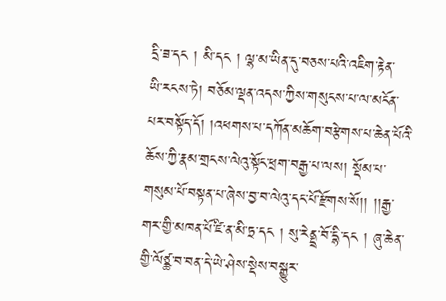དྲི་ཟ་དང ། མི་དང ། ལྷ་མ་ཡིན་དུ་བཅས་པའི་འཇིག་རྟེན་
ཡི་རངས་ཏེ། བཅོམ་ལྡན་འདས་ཀྱིས་གསུངས་པ་ལ་མངོན་པར་བསྟོད་དོ། །འཕགས་པ་དཀོན་མཆོག་བརྩེགས་པ་ཆེན་པོའི་ཆོས་ཀྱི་རྣམ་གྲངས་ལེའུ་སྟོང་ཕྲག་བརྒྱ་པ་ལས། སྡོམ་པ་གསུམ་པོ་བསྟན་པ་ཞེས་བྱ་བ་ལེའུ་དང་པོ་རྫོགས་སོ།། །།རྒྱ་གར་གྱི་མཁན་པོ་ཛི་ན་མི་ཏྲ་དང ། སུ་རེནྡྲ་བོ་དྷི་དང ། ཞུ་ཆེན་གྱི་ལོཙྪ་བ་བན་དེ་ཡེ་ཤེས་སྡེས་བསྒྱུར་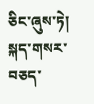ཅིང་ཞུས་ཏེ། སྐད་གསར་བཅད་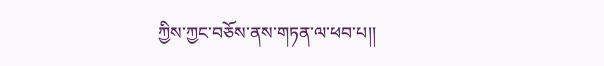ཀྱིས་ཀྱང་བཅོས་ནས་གཏན་ལ་ཕབ་པ།།